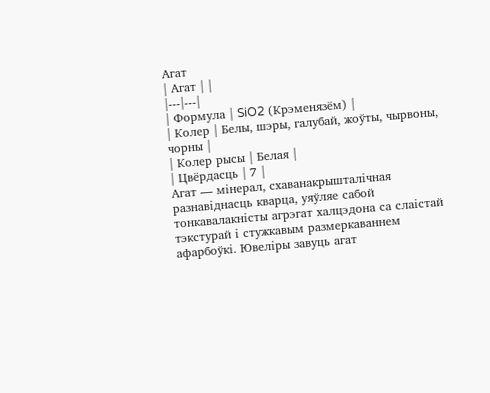Агат
| Агат | |
|---|---|
| Формула | SiO2 (Крэменязём) |
| Колер | Белы, шэры, галубай, жоўты, чырвоны, чорны |
| Колер рысы | Белая |
| Цвёрдасць | 7 |
Агат — мінерал, схаванакрышталічная разнавіднасць кварца, уяўляе сабой тонкавалакністы агрэгат халцэдона са слаістай тэкстурай і стужкавым размеркаваннем афарбоўкі. Ювеліры завуць агат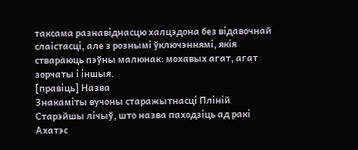таксама разнавіднасцю халцэдона без відавочнай слаістасці, але з рознымі ўключэннямі, якія ствараюць пэўны малюнак: мохавых агат, агат зорчаты і іншыя.
[правіць] Назва
Знакаміты вучоны старажытнасці Пліній Старэйшы лічыў, што назва паходзіць ад ракі Ахатэс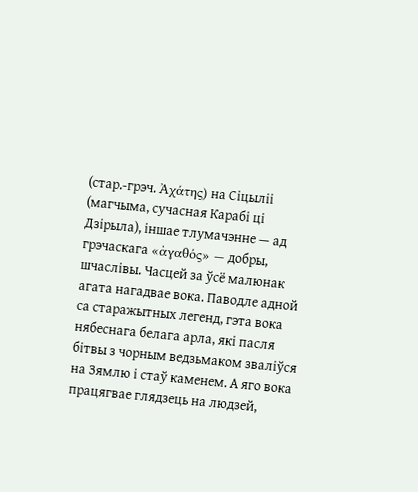(стар.-грэч. Ἀχάτης) на Сіцыліі (магчыма, сучасная Карабі ці Дзірыла), іншае тлумачэнне — ад грэчаскага «ἀγαθός» — добры, шчаслівы. Часцей за ўсё малюнак агата нагадвае вока. Паводле адной са старажытных легенд, гэта вока нябеснага белага арла, які пасля бітвы з чорным ведзьмаком зваліўся на Зямлю і стаў каменем. А яго вока працягвае глядзець на людзей,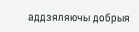аддзяляючы добрыя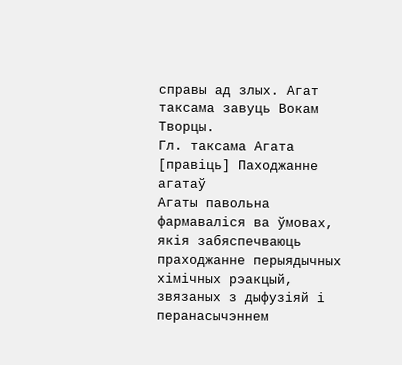справы ад злых. Агат таксама завуць Вокам Творцы.
Гл. таксама Агата
[правіць] Паходжанне агатаў
Агаты павольна фармаваліся ва ўмовах, якія забяспечваюць праходжанне перыядычных хімічных рэакцый, звязаных з дыфузіяй і перанасычэннем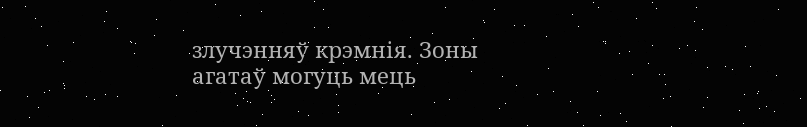злучэнняў крэмнія. Зоны агатаў могуць мець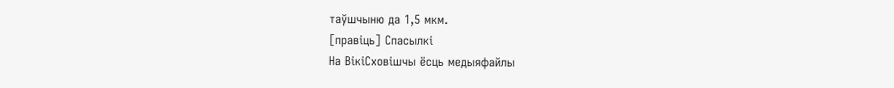таўшчыню да 1,5 мкм.
[правіць] Спасылкі
На ВікіСховішчы ёсць медыяфайлы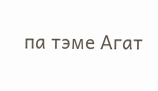па тэме Агат